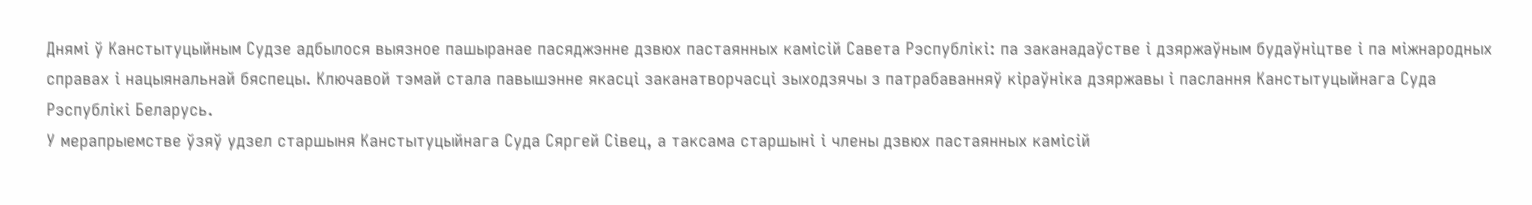Днямі ў Канстытуцыйным Судзе адбылося выязное пашыранае пасяджэнне дзвюх пастаянных камісій Савета Рэспублікі: па заканадаўстве і дзяржаўным будаўніцтве і па міжнародных справах і нацыянальнай бяспецы. Ключавой тэмай стала павышэнне якасці заканатворчасці зыходзячы з патрабаванняў кіраўніка дзяржавы і паслання Канстытуцыйнага Суда Рэспублікі Беларусь.
У мерапрыемстве ўзяў удзел старшыня Канстытуцыйнага Суда Сяргей Сівец, а таксама старшыні і члены дзвюх пастаянных камісій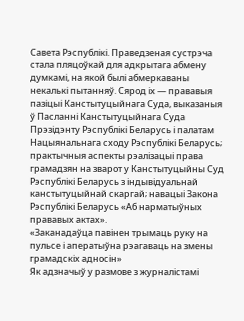Савета Рэспублікі. Праведзеная сустрэча стала пляцоўкай для адкрытага абмену думкамі, на якой былі абмеркаваны некалькі пытанняў. Сярод іх — прававыя пазіцыі Канстытуцыйнага Суда, выказаныя ў Пасланні Канстытуцыйнага Суда Прэзідэнту Рэспублікі Беларусь і палатам Нацыянальнага сходу Рэспублікі Беларусь; практычныя аспекты рэалізацыі права грамадзян на зварот у Канстытуцыйны Суд Рэспублікі Беларусь з індывідуальнай канстытуцыйнай скаргай; навацыі Закона Рэспублікі Беларусь «Аб нарматыўных прававых актах».
«Заканадаўца павінен трымаць руку на пульсе і аператыўна рэагаваць на змены грамадскіх адносін»
Як адзначыў у размове з журналістамі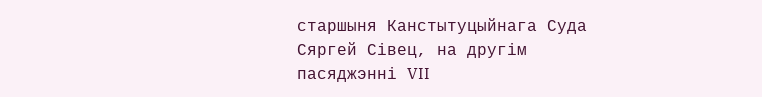старшыня Канстытуцыйнага Суда Сяргей Сівец, на другім пасяджэнні VII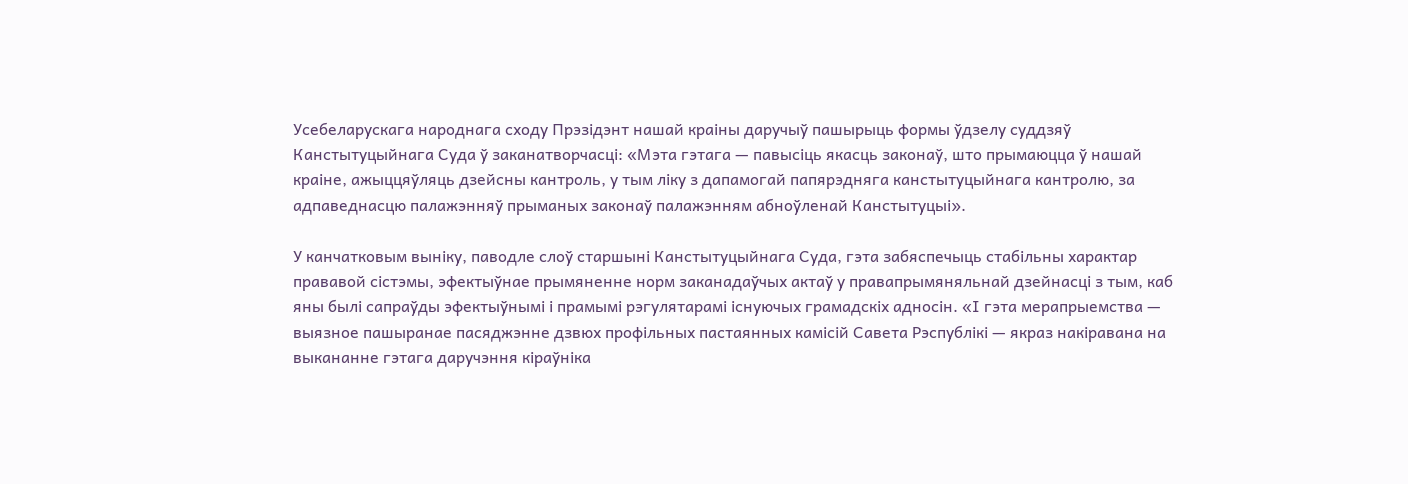Усебеларускага народнага сходу Прэзідэнт нашай краіны даручыў пашырыць формы ўдзелу суддзяў Канстытуцыйнага Суда ў заканатворчасці: «Мэта гэтага — павысіць якасць законаў, што прымаюцца ў нашай краіне, ажыццяўляць дзейсны кантроль, у тым ліку з дапамогай папярэдняга канстытуцыйнага кантролю, за адпаведнасцю палажэнняў прыманых законаў палажэнням абноўленай Канстытуцыі».

У канчатковым выніку, паводле слоў старшыні Канстытуцыйнага Суда, гэта забяспечыць стабільны характар прававой сістэмы, эфектыўнае прымяненне норм заканадаўчых актаў у правапрымяняльнай дзейнасці з тым, каб яны былі сапраўды эфектыўнымі і прамымі рэгулятарамі існуючых грамадскіх адносін. «І гэта мерапрыемства — выязное пашыранае пасяджэнне дзвюх профільных пастаянных камісій Савета Рэспублікі — якраз накіравана на выкананне гэтага даручэння кіраўніка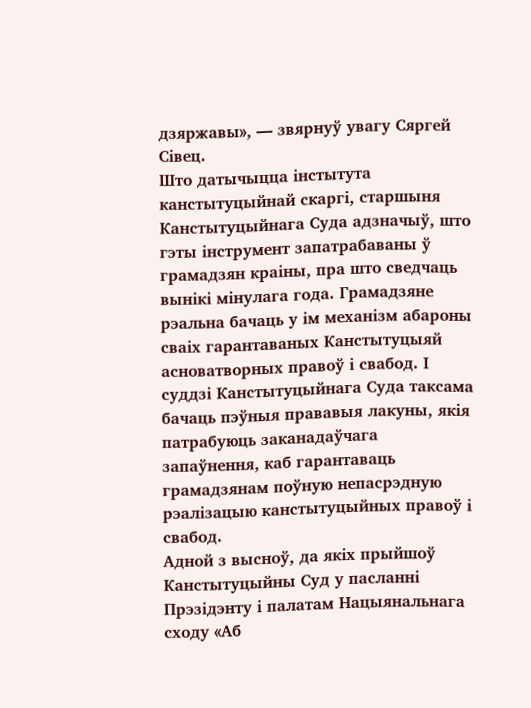дзяржавы», — звярнуў увагу Сяргей Сівец.
Што датычыцца інстытута канстытуцыйнай скаргі, старшыня Канстытуцыйнага Суда адзначыў, што гэты інструмент запатрабаваны ў грамадзян краіны, пра што сведчаць вынікі мінулага года. Грамадзяне рэальна бачаць у ім механізм абароны сваіх гарантаваных Канстытуцыяй асноватворных правоў і свабод. І суддзі Канстытуцыйнага Суда таксама бачаць пэўныя прававыя лакуны, якія патрабуюць заканадаўчага запаўнення, каб гарантаваць грамадзянам поўную непасрэдную рэалізацыю канстытуцыйных правоў і свабод.
Адной з высноў, да якіх прыйшоў Канстытуцыйны Суд у пасланні Прэзідэнту і палатам Нацыянальнага сходу «Аб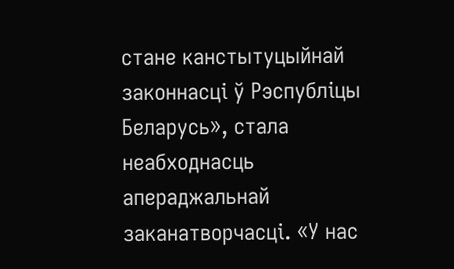стане канстытуцыйнай законнасці ў Рэспубліцы Беларусь», стала неабходнасць апераджальнай заканатворчасці. «У нас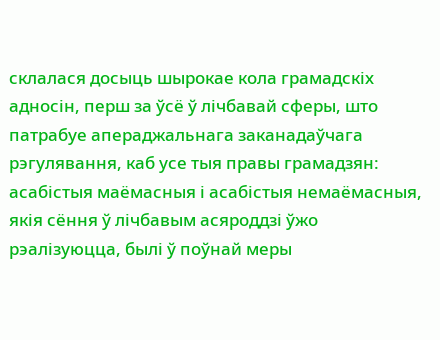склалася досыць шырокае кола грамадскіх адносін, перш за ўсё ў лічбавай сферы, што патрабуе апераджальнага заканадаўчага рэгулявання, каб усе тыя правы грамадзян: асабістыя маёмасныя і асабістыя немаёмасныя, якія сёння ў лічбавым асяроддзі ўжо рэалізуюцца, былі ў поўнай меры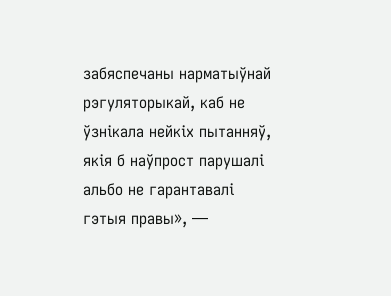забяспечаны нарматыўнай рэгуляторыкай, каб не ўзнікала нейкіх пытанняў, якія б наўпрост парушалі альбо не гарантавалі гэтыя правы», —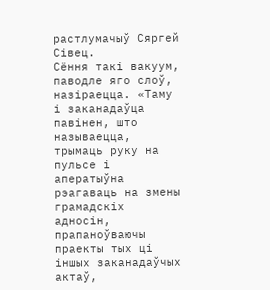растлумачыў Сяргей Сівец.
Сёння такі вакуум, паводле яго слоў, назіраецца. «Таму і заканадаўца павінен, што называецца, трымаць руку на пульсе і аператыўна рэагаваць на змены грамадскіх адносін, прапаноўваючы праекты тых ці іншых заканадаўчых актаў,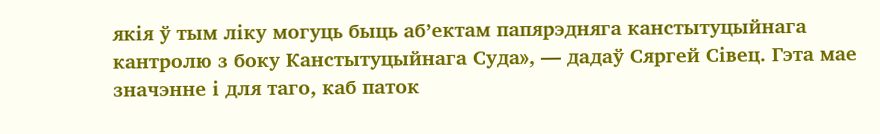якія ў тым ліку могуць быць аб’ектам папярэдняга канстытуцыйнага кантролю з боку Канстытуцыйнага Суда», — дадаў Сяргей Сівец. Гэта мае значэнне і для таго, каб паток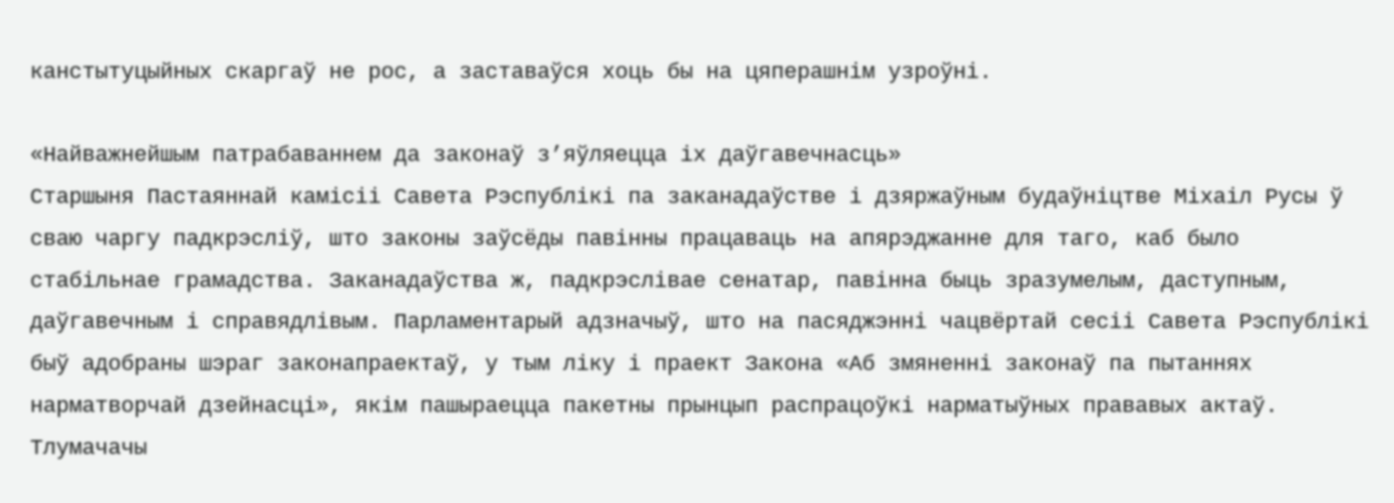канстытуцыйных скаргаў не рос, а заставаўся хоць бы на цяперашнім узроўні.

«Найважнейшым патрабаваннем да законаў з’яўляецца іх даўгавечнасць»
Старшыня Пастаяннай камісіі Савета Рэспублікі па заканадаўстве і дзяржаўным будаўніцтве Міхаіл Русы ў сваю чаргу падкрэсліў, што законы заўсёды павінны працаваць на апярэджанне для таго, каб было стабільнае грамадства. Заканадаўства ж, падкрэслівае сенатар, павінна быць зразумелым, даступным, даўгавечным і справядлівым. Парламентарый адзначыў, што на пасяджэнні чацвёртай сесіі Савета Рэспублікі быў адобраны шэраг законапраектаў, у тым ліку і праект Закона «Аб змяненні законаў па пытаннях нарматворчай дзейнасці», якім пашыраецца пакетны прынцып распрацоўкі нарматыўных прававых актаў.
Тлумачачы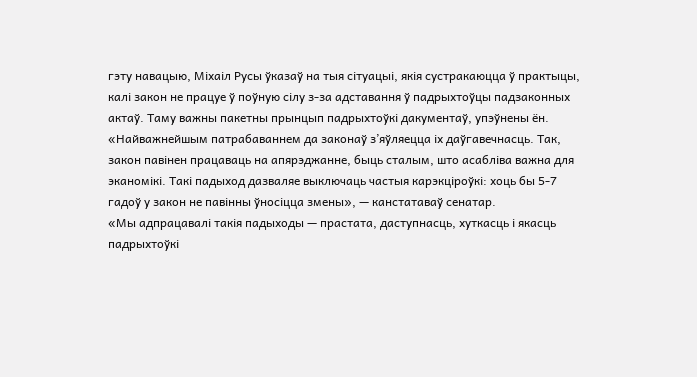гэту навацыю, Міхаіл Русы ўказаў на тыя сітуацыі, якія сустракаюцца ў практыцы, калі закон не працуе ў поўную сілу з-за адставання ў падрыхтоўцы падзаконных актаў. Таму важны пакетны прынцып падрыхтоўкі дакументаў, упэўнены ён. «Найважнейшым патрабаваннем да законаў з’яўляецца іх даўгавечнасць. Так, закон павінен працаваць на апярэджанне, быць сталым, што асабліва важна для эканомікі. Такі падыход дазваляе выключаць частыя карэкціроўкі: хоць бы 5-7 гадоў у закон не павінны ўносіцца змены», — канстатаваў сенатар.
«Мы адпрацавалі такія падыходы — прастата, даступнасць, хуткасць і якасць падрыхтоўкі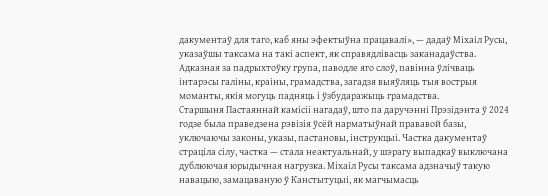дакументаў для таго, каб яны эфектыўна працавалі», — дадаў Міхаіл Русы, указаўшы таксама на такі аспект, як справядлівасць заканадаўства. Адказная за падрыхтоўку група, паводле яго слоў, павінна ўлічваць інтарэсы галіны, краіны, грамадства, загадзя выяўляць тыя вострыя моманты, якія могуць падняць і ўзбударажыць грамадства.
Старшыня Пастаяннай камісіі нагадаў, што па даручэнні Прэзідэнта ў 2024 годзе была праведзена рэвізія ўсёй нарматыўнай прававой базы, уключаючы законы, указы, пастановы, інструкцыі. Частка дакументаў страціла сілу, частка — стала неактуальнай, у шэрагу выпадкаў выключана дублюючая юрыдычная нагрузка. Міхаіл Русы таксама адзначыў такую навацыю, замацаваную ў Канстытуцыі, як магчымасць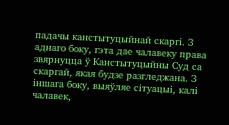падачы канстытуцыйнай скаргі. З аднаго боку, гэта дае чалавеку права звярнуцца ў Канстытуцыйны Суд са скаргай, якая будзе разгледжана. З іншага боку, выяўляе сітуацыі, калі чалавек,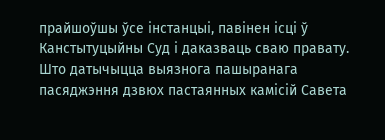прайшоўшы ўсе інстанцыі, павінен ісці ў Канстытуцыйны Суд і даказваць сваю правату.
Што датычыцца выязнога пашыранага пасяджэння дзвюх пастаянных камісій Савета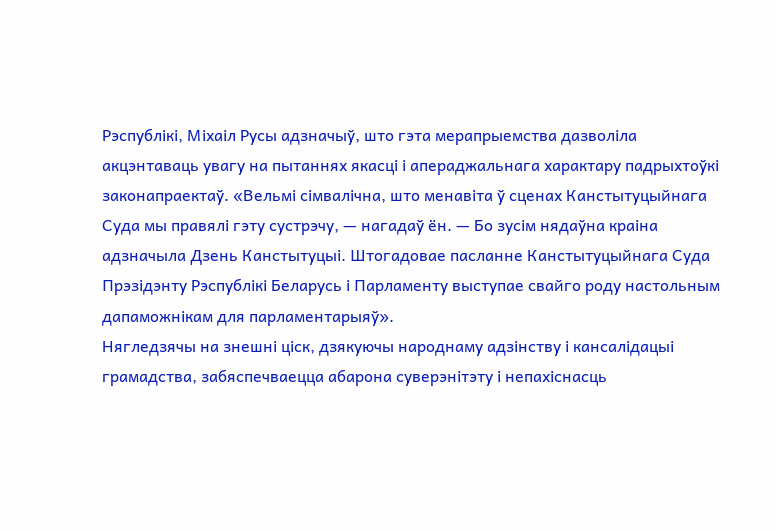Рэспублікі, Міхаіл Русы адзначыў, што гэта мерапрыемства дазволіла акцэнтаваць увагу на пытаннях якасці і апераджальнага характару падрыхтоўкі законапраектаў. «Вельмі сімвалічна, што менавіта ў сценах Канстытуцыйнага Суда мы правялі гэту сустрэчу, — нагадаў ён. — Бо зусім нядаўна краіна адзначыла Дзень Канстытуцыі. Штогадовае пасланне Канстытуцыйнага Суда Прэзідэнту Рэспублікі Беларусь і Парламенту выступае свайго роду настольным дапаможнікам для парламентарыяў».
Нягледзячы на знешні ціск, дзякуючы народнаму адзінству і кансалідацыі грамадства, забяспечваецца абарона суверэнітэту і непахіснасць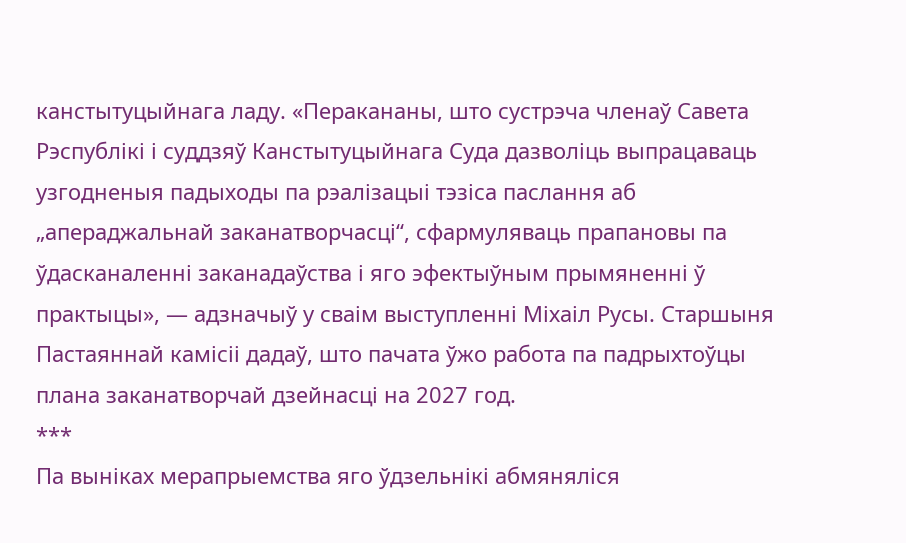канстытуцыйнага ладу. «Перакананы, што сустрэча членаў Савета Рэспублікі і суддзяў Канстытуцыйнага Суда дазволіць выпрацаваць узгодненыя падыходы па рэалізацыі тэзіса паслання аб „апераджальнай заканатворчасці“, сфармуляваць прапановы па ўдасканаленні заканадаўства і яго эфектыўным прымяненні ў практыцы», — адзначыў у сваім выступленні Міхаіл Русы. Старшыня Пастаяннай камісіі дадаў, што пачата ўжо работа па падрыхтоўцы плана заканатворчай дзейнасці на 2027 год.
***
Па выніках мерапрыемства яго ўдзельнікі абмяняліся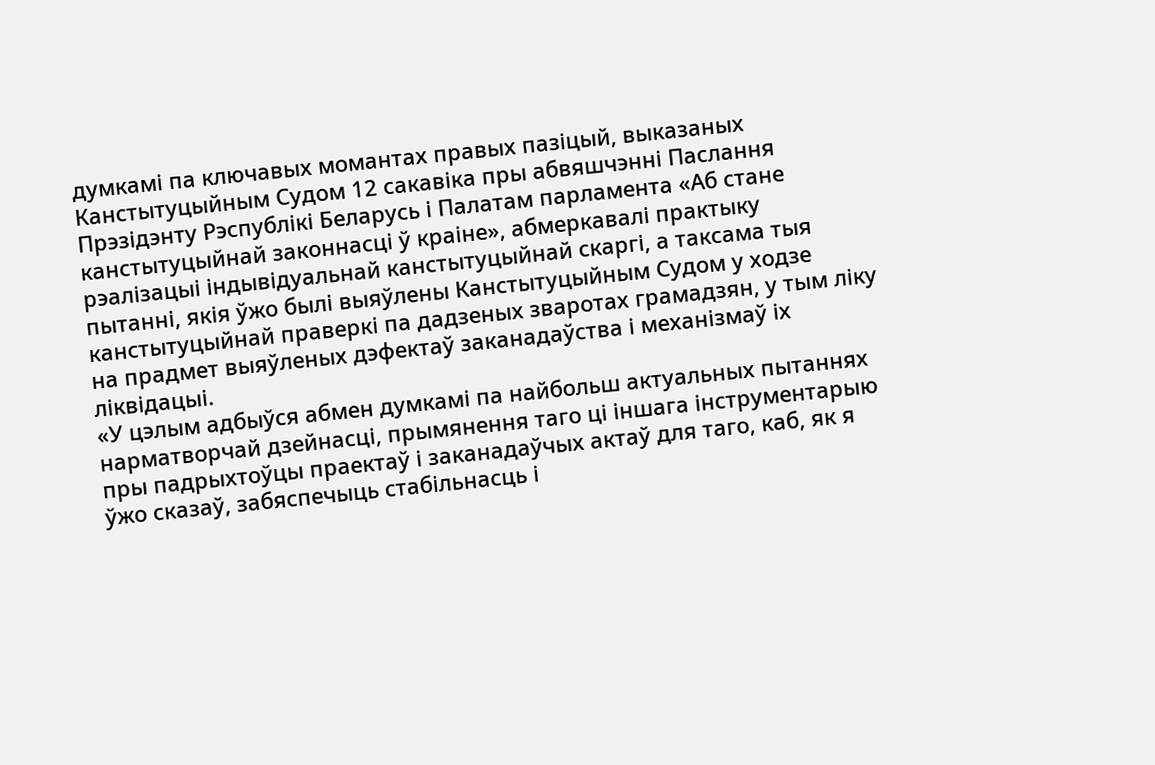думкамі па ключавых момантах правых пазіцый, выказаных Канстытуцыйным Судом 12 сакавіка пры абвяшчэнні Паслання Прэзідэнту Рэспублікі Беларусь і Палатам парламента «Аб стане канстытуцыйнай законнасці ў краіне», абмеркавалі практыку рэалізацыі індывідуальнай канстытуцыйнай скаргі, а таксама тыя пытанні, якія ўжо былі выяўлены Канстытуцыйным Судом у ходзе канстытуцыйнай праверкі па дадзеных зваротах грамадзян, у тым ліку на прадмет выяўленых дэфектаў заканадаўства і механізмаў іх ліквідацыі.
«У цэлым адбыўся абмен думкамі па найбольш актуальных пытаннях нарматворчай дзейнасці, прымянення таго ці іншага інструментарыю пры падрыхтоўцы праектаў і заканадаўчых актаў для таго, каб, як я ўжо сказаў, забяспечыць стабільнасць і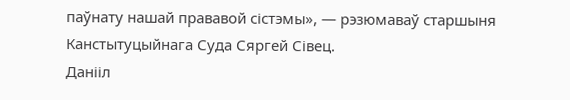паўнату нашай прававой сістэмы», — рэзюмаваў старшыня Канстытуцыйнага Суда Сяргей Сівец.
Данііл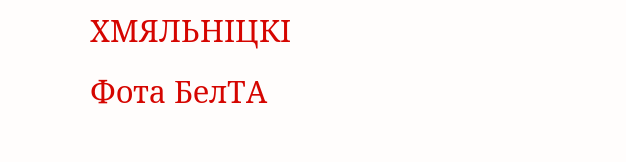ХМЯЛЬНІЦКІ
Фота БелТА